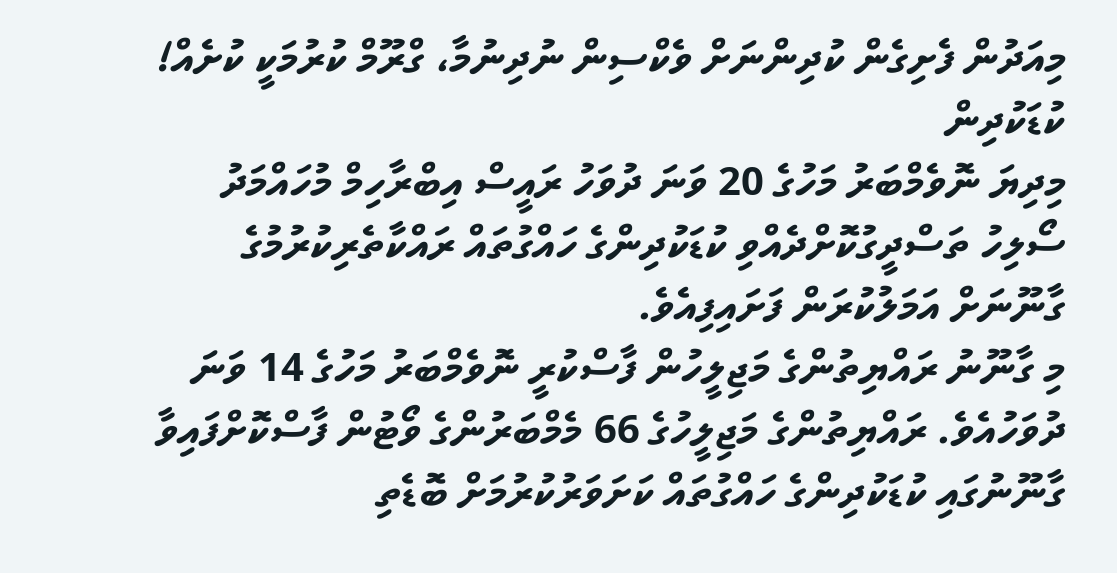މިއަދުން ފެށިގެން ކުދިންނަށް ވެކްސިން ނުދިނުމާ، ގްރޫމް ކުރުމަކީ ކުށެއް!
ކުޑަކުދިން
މިދިޔަ ނޮވެމްބަރު މަހުގެ 20 ވަނަ ދުވަހު ރައީސް އިބްރާހިމް މުހައްމަދު ސޯލިހު ތަސްދީގުކޮށްދެއްވި ކުޑަކުދިންގެ ހައްގުތައް ރައްކާތެރިކުރުމުގެ ގާނޫނަށް އަމަލުކުރަން ފަށައިފިއެވެ.
މި ގާނޫނު ރައްޔިތުންގެ މަޖިލީހުން ފާސްކުރީ ނޮވެމްބަރު މަހުގެ 14 ވަނަ ދުވަހުއެވެ. ރައްޔިތުންގެ މަޖިލީހުގެ 66 މެމްބަރުންގެ ވޯޓުން ފާސްކޮށްފައިވާ ގާނޫނުގައި ކުޑަކުދިންގެ ހައްގުތައް ކަށަވަރުކުރުމަށް ބޮޑެތި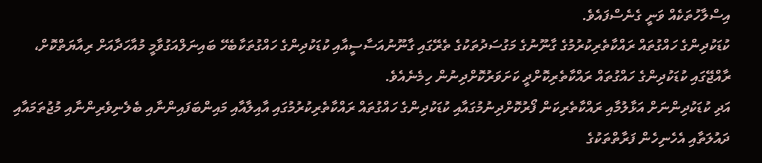އިސްލާހުތަކެއް ވަނީ ގެނެސްފައެވެ.
ކުޑަކުދިންގެ ހައްގުތައް ރައްކާތެރިކުރުމުގެ ގާނޫނުގެ މަގުސަދުތަކުގެ ތެރޭގައި ގާނޫނުއަސާސީއާއި ކުޑަކުދިންގެ ހައްގުތަކާބެހޭ ބައިނަލްއަގުވާމީ މުއާހަދާއަށް ރިއާޔަތްކޮށް، ރާއްޖޭގައި ކުޑަކުދިންގެ ހައްގުތައް ރައްކާތެރިކޮށްދީ ކަށަވަރުކޮށްދިނުން ހިމެނެއެވެ.
އަދި ކުޑަކުދިންނަށް އަޅާލުމާއި ރައްކާތެރިކަން ފޯރުކޮށްދިނުމުގައާއި ކުޑަކުދިންގެ ހައްގުތައް ރައްކާތެރިކުރުމުގައި އާއިލާއާއި މައިންބަފައިންނާއި ބެލެނިވެރިންނާއި މުޖުތަމައާއި ދައުލަތާއި އެހެނިހެން ފަރާތްތަކުގެ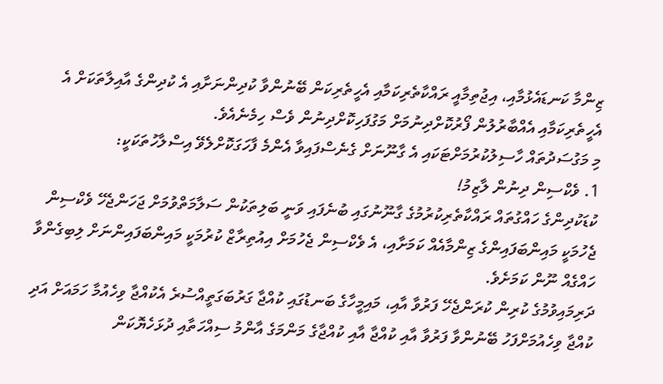ޒިންމާ ކަނޑައެޅުމާއި، އިޖުތިމާއީ ރައްކާތެރިކަމާއި އެހީތެރިކަން ބޭނުންވާ ކުދިންނަށާއި އެ ކުދިންގެ އާއިލާތަކަށް އެ އެހީތެރިކަމާއި އެއްބާރުލުން ފޯރުކޮށްދިނުމަށް މަގުފަހިކޮށްދިނުން ވެސް ހިމެނެއެވެ.
މި މަގުސަދުތައް ހާސިލުކުރުމަށްޓަކައި އެ ގާނޫނަށް ގެނެސްފައިވާ އެންމެ ފާހަގަކޮށްލެވޭ އިސްލާހުތަކަކީ:
1. ވެކްސިން ދިނުން ލާޒިމު!
ކުޑަކުދިންގެ ހައްގުތައް ރައްކާތެރިކުރުމުގެ ގާނޫނުގައި ބުނެފައި ވަނީ ބަލިތަކުން ސަލާމަތްވުމަށް ޖަހަންޖެހޭ ވެކްސިން ޖެހުމަކީ މައިންބަފައިންގެ ޒިންމާއެއް ކަމަށާއި، އެ ވެކްސިން ޖެހުމަށް އިއުތިރާޒް ކުރުމަކީ މައިންބަފައިންނަށް ލިބިގެންވާ ހައްގެއް ނޫން ކަމަށެވެ.
ދަރިމައިވުމުގެ ކުރިން ކުރަންޖެހޭ ފަރުވާ އާއި، މައިމީހާގެ ބަނޑުގައި ކުއްޖާ ގަރުބަގަތީއްސުރެ އެކުއްޖާ ވިހެއުމާ ހަމައަށް އަދި ކުއްޖާ ވިހެއުމަށްފަހު ބޭނުންވާ ފަރުވާ އާއި ކުއްޖާ އާއި ކުއްޖާގެ މަންމަގެ އާންމު ސިއްހަތާއި ދުޅަހެޔޮކަން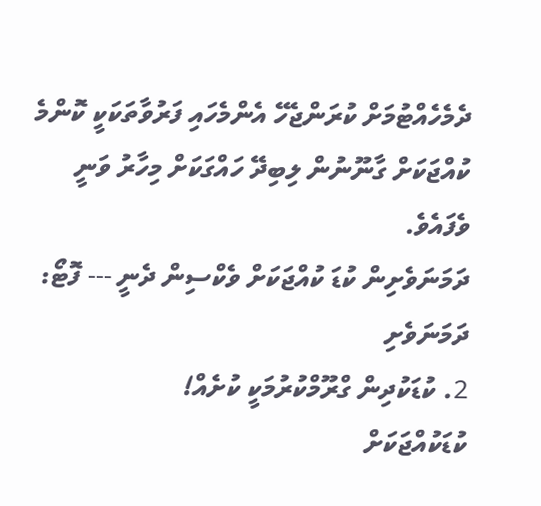ދެމެހެއްޓުމަށް ކުރަންޖެހޭ އެންމެހައި ފަރުވާތަކަކީ ކޮންމެ ކުއްޖަކަށް ގާނޫނުން ލިބިދޭ ހައްގަކަށް މިހާރު ވަނީ ވެފައެވެ.
ދަމަނަވެށިން ކުޑަ ކުއްޖަކަށް ވެކްސިން ދެނީ --- ފޮޓޯ: ދަމަނަވެށި
2. ކުޑަކުދިން ގްރޫމްކުރުމަކީ ކުށެއް!
ކުޑަކުއްޖަކަށް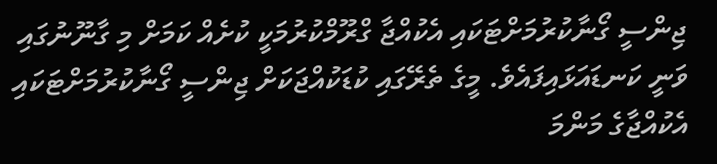ޖިންސީ ގޯނާކުރުމަށްޓަކައި އެކުއްޖާ ގްރޫމްކުރުމަކީ ކުށެއް ކަމަށް މި ގާނޫނުގައި ވަނީ ކަނޑައަޅައިފައެވެ. މީގެ ތެރޭގައި ކުޑަކުއްޖަކަށް ޖިންސީ ގޯނާކުރުމަށްޓަކައި އެކުއްޖާގެ މަންމަ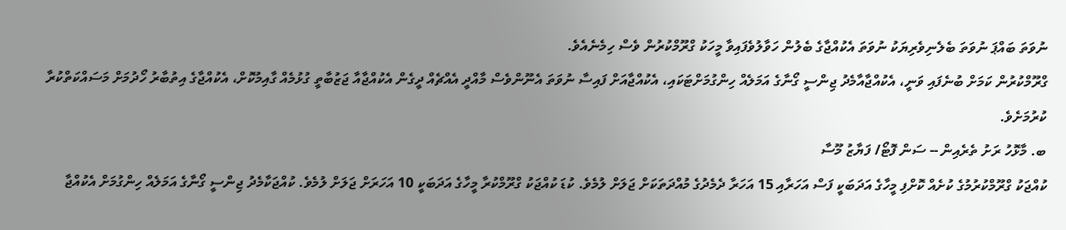ނުވަތަ ބައްޕަ ނުވަތަ ބެލެނިވެރިޔަކު ނުވަތަ އެކުއްޖާގެ ބެލުން ހަވާލުވެފައިވާ މީހަކު ގްރޫމްކުރުން ވެސް ހިމެނެއެވެ.
ގްރޫމްކުރުން ކަމަށް ބުނެފައި ވަނީ، އެކުއްޖާއާމެދު ޖިންސީ ގޯނާގެ އަމަލެއް ހިންގުމަށްޓަކައި، އެކުއްޖާއަށް ފައިސާ ނުވަތަ އެނޫންވެސް މާއްދީ އެއްޗެއް ދީގެން އެކުއްޖާއާ ޖަޒުބާތީ ގުޅުމެއް ގާއިމުކޮށް، އެކުއްޖާގެ އިތުބާރު ހޯދުމަށް މަސައްކަތްކުރާ ކުރުމަށެވެ.
ބ. މާޅޮހު ރަށު ތެރެއިން -- ސަން ފޮޓޯ/ ފަޔާޒު މޫސާ
ކުއްޖަކު ގްރޫމްކުރުމުގެ ކުށެއް ކޮށްފި މީހާގެ އަދަބަކީ ފަސް އަހަރާއި 15 އަހަރާ ދެމެދުގެ މުއްދަތަކަށް ޖަލަށް ލުމެވެ. ކުޑަ ކުއްޖަކު ގްރޫމްކުރާ މީހާގެ އަދަބަކީ 10 އަހަރަށް ޖަލަށް ލުމެވެ. ކުއްޖަކާމެދު ޖިންސީ ގޯނާގެ އަމަލެއް ހިންގުމަށް އެކުއްޖާ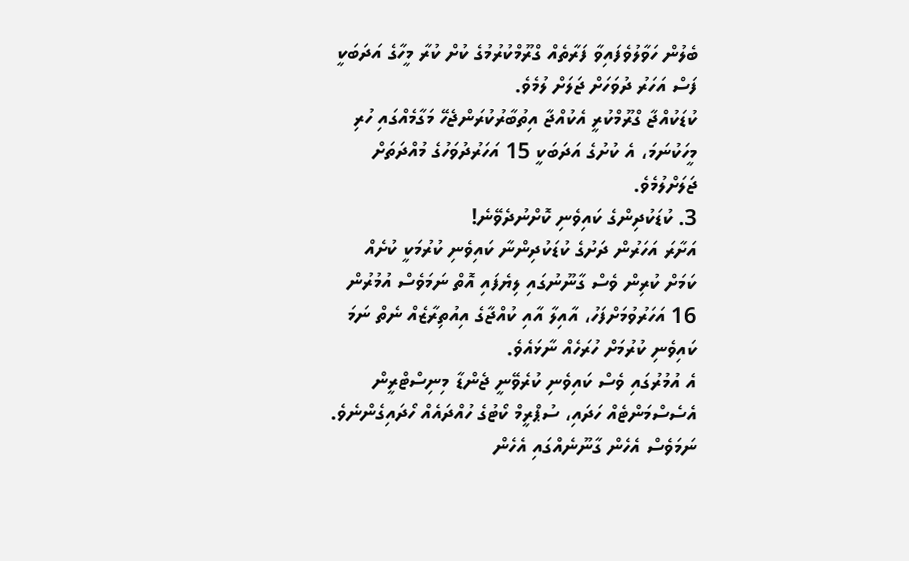ބެލުން ހަވާލުވެފައިވާ ފަރާތެއް ގްރޫމްކުރުމުގެ ކުށް ކުރާ މީހާގެ އަދަބަކީ ފަސް އަހަރު ދުވަހަށް ޖަލަށް ލުމެވެ.
ކުޑަކުއްޖާ ގްރޫމްކުރީ އެކުއްޖާ އިތުބާރުކުރަންޖެހޭ މަގާމެއްގައި ހުރި މީހަކުނަމަ، އެ ކުށުގެ އަދަބަކީ 15 އަހަރުދުވަހުގެ މުއްދަތަށް ޖަލަށްލުމެވެ.
3. ކުޑަކުދިންގެ ކައިވެނި ކޮށްނުދެވޭނެ!
އަށާރަ އަހަރުން ދަށުގެ ކުޑަކުދިންނާ ކައިވެނި ކުރުމަކީ ކުށެއް ކަމަށް ކުރިން ވެސް ގާނޫނުގައި ލިޔެފައި އޮތް ނަމަވެސް އުމުރުން 16 އަހަރުވުމަށްފަހު، އާއިލާ އާއި ކުއްޖާގެ އިއުތިރާޒެއް ނެތް ނަމަ ކައިވެނި ކުރުމަށް ހުރަހެއް ނާޅައެވެ.
އެ އުމުރުގައި ވެސް ކައިވެނި ކުރެވޭނީ ޖެންޑާ މިނިސްޓްރީން އެސެސްމަންޓެއް ހަދައި، ސުޕްރީމް ކޯޓުގެ ހުއްދައެއް ހޯދައިގެންނެވެ.
ނަމަވެސް އެހެން ގާނޫނެއްގައި އެހެން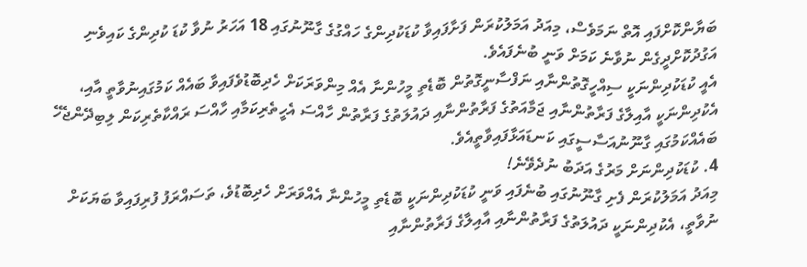ބަޔާންކޮށްފައި އޮތް ނަމަވެސް، މިއަދު އަމަލުކުރަން ފަށާފައިވާ ކުޑަކުދިންގެ ހައްގުގެ ގާނޫނުގައި 18 އަހަރު ނުވާ ކުޑަ ކުދިންގެ ކައިވެނި އަގުދުކޮށްދީގެން ނުވާނެ ކަމަށް ވަނީ ބުނެފައެވެ.
އެއީ ކުޑަކުދިންނަކީ ސިއްހީގޮތުންނާއި ނަފްސާނީގޮތުން ބޮޑެތި މީހުންނާ އެއް މިންވަރަކަށް ހެދިބޮޑުވެފައިވާ ބައެއް ކަމުގައިނުވާތީ އާއި، އެކުދިންނަކީ އާއިލާގެ ފަރާތުންނާއި ޖަމާއަތުގެ ފަރާތުންނާއި ދައުލަތުގެ ފަރާތުން ހާއްސަ އެހީތެރިކަމާއި ހާއްސަ ރައްކާތެރިކަން ލިބިދޭންޖެހޭ ބައެއްކަމުގައި ގާނޫނުއަސާސީގައި ކަނޑައަޅާފައިވާތީއެވެ.
4. ކުޑަކުދިންނަށް މަރުގެ އަދަބު ނުދެވޭނެ!
މިއަދު އަމަލުކުރަން ފެށި ގާނޫނުގައި ބުނެފައި ވަނީ ކުޑަކުދިންނަކީ ބޮޑެތި މީހުންނާ އެއްވަރަށް ހެދިބޮޑުވެ، ތަސައްރަފު ފުރިފައިވާ ބަޔަކަށް ނުވާތީ، އެކުދިންނަކީ ދައުލަތުގެ ފަރާތުންނާއި އާއިލާގެ ފަރާތުންނާއި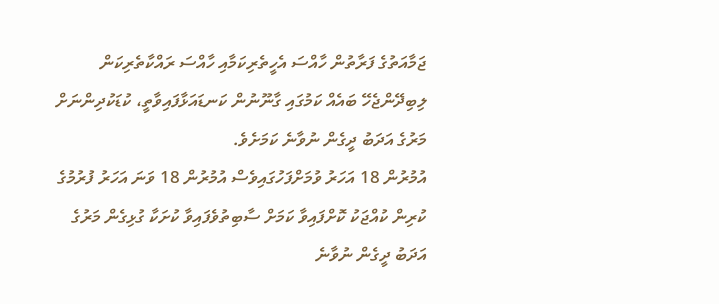ޖަމާއަތުގެ ފަރާތުން ހާއްސަ އެހީތެރިކަމާއި ހާއްސަ ރައްކާތެރިކަން ލިބިދޭންޖެހޭ ބައެއް ކަމުގައި ގާނޫނުން ކަނޑައަޅާފައިވާތީ، ކުޑަކުދިންނަށް މަރުގެ އަދަބު ދީގެން ނުވާނެ ކަމަށެވެ.
އުމުރުން 18 އަހަރު ވުމަށްފަހުގައިވެސް އުމުރުން 18 ވަނަ އަހަރު ފުރުމުގެ ކުރިން ކުއްޖަކު ކޮށްފައިވާ ކަމަށް ސާބިތުވެފައިވާ ކުށަކާ ގުޅިގެން މަރުގެ އަދަބު ދީގެން ނުވާނެ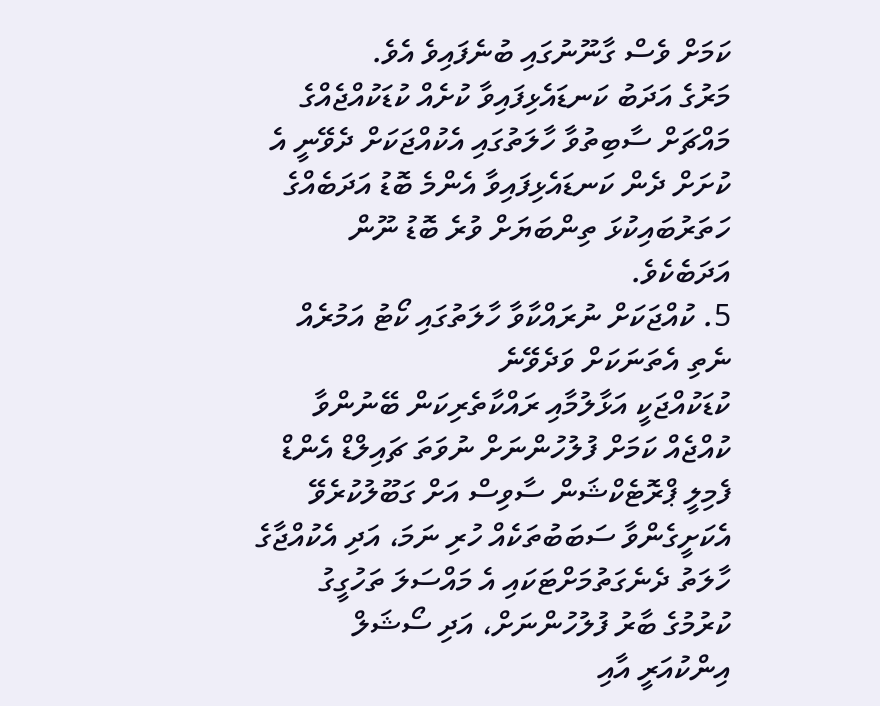ކަމަށް ވެސް ގާނޫނުގައި ބުނެފައިވެ އެވެ.
މަރުގެ އަދަބު ކަނޑައެޅިފައިވާ ކުށެއް ކުޑަކުއްޖެއްގެ މައްޗަށް ސާބިތުވާ ހާލަތުގައި އެކުއްޖަކަށް ދެވޭނީ އެ ކުށަށް ދެން ކަނޑައެޅިފައިވާ އެންމެ ބޮޑު އަދަބެއްގެ ހަތަރުބައިކުޅަ ތިންބަޔަށް ވުރެ ބޮޑު ނޫން އަދަބެކެވެ.
5. ކުއްޖަކަށް ނުރައްކާވާ ހާލަތުގައި ކޯޓު އަމުރެއް ނެތި އެތަނަކަށް ވަދެވޭނެ
ކުޑަކުއްޖަކީ އަޅާލުމާއި ރައްކާތެރިކަން ބޭނުންވާ ކުއްޖެއް ކަމަށް ފުލުހުންނަށް ނުވަތަ ޗައިލްޑް އެންޑް ފެމިލީ ޕްރޮޓެކްޝަން ސާވިސް އަށް ގަބޫލުކުރެވޭ އެކަށީގެންވާ ސަބަބުތަކެއް ހުރި ނަމަ، އަދި އެކުއްޖާގެ ހާލަތު ދެނެގަތުމަށްޓަކައި އެ މައްސަލަ ތަހުގީގު ކުރުމުގެ ބާރު ފުލުހުންނަށް، އަދި ސޯޝަލް އިންކުއަރީ އާއި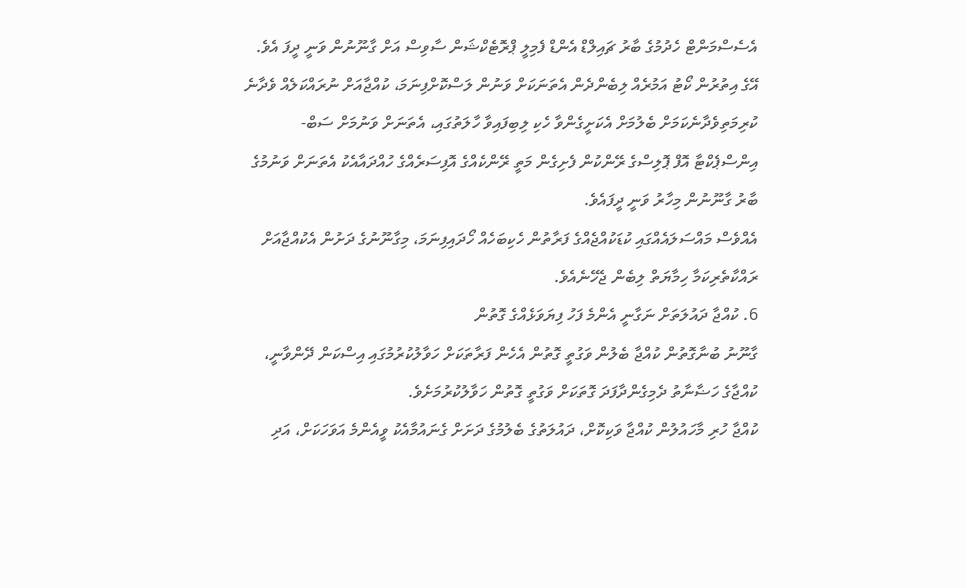އެސެސްމަންޓް ހެދުމުގެ ބާރު ޗައިލްޑް އެންޑް ފެމިލީ ޕްރޮޓެކްޝަން ސާވިސް އަށް ގާނޫނުން ވަނީ ދީފަ އެވެ.
އޭގެ އިތުރުން ކޯޓު އަމުރެއް ލިބެންދެން އެތަނަކަށް ވަނުން ލަސްކޮށްފިނަމަ، ކުއްޖާއަށް ނުރައްކަލެއް ވެދާނެ ކުރިމަތިވެދާނެކަމަށް ބެލުމަށް އެކަށީގެންވާ ހެކި ލިބިފައިވާ ހާލަތުގައި، އެތަނަށް ވަނުމަށް ސަބް-އިންސްޕެކްޓާ އޮފް ޕޮލިސްގެ ރޭންކުން ފެށިގެން މަތީ ރޭންކެއްގެ އޮފިސަރެއްގެ ހުއްދައާއެކު އެތަނަށް ވަނުމުގެ ބާރު ގާނޫނުން މިހާރު ވަނީ ދީފައެވެ.
އެއްވެސް މައްސަލައެއްގައި ކުޑަކުއްޖެއްގެ ފަރާތުން ހެކިބަހެއް ހޯދައިފިނަމަ، މިގާނޫނުގެ ދަށުން އެކުއްޖާއަށް ރައްކާތެރިކަމާ ހިމާޔަތް ލިބެން ޖެހޭނެއެވެ.
6. ކުއްޖާ ދައުލަތަށް ނަގާނީ އެންމެ ފަހު ފިޔަވަޅެއްގެ ގޮތުން
ގާނޫނު ބުނާގޮތުން ކުއްޖާ ބެލުން ވަގުތީ ގޮތުން އެހެން ފަރާތަކަށް ހަވާލުކުރުމުގައި އިސްކަން ދޭންވާނީ، ކުއްޖާގެ ހަޟާނާތު ދެމިގެންދާފަދަ ގޮތަކަށް ވަގުތީ ގޮތުން ހަވާލުކުރުމަށެވެ.
ކުއްޖާ ހުރި މާހައުލުން ކުއްޖާ ވަކިކޮށް، ދައުލަތުގެ ބެލުމުގެ ދަށަށް ގެނައުމާއެކު ވީއެންމެ އަވަހަކަށް، އަދި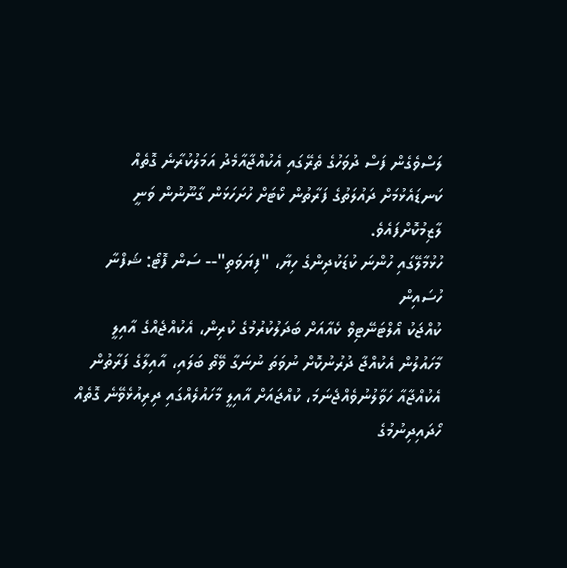ލަސްވެގެން ފަސް ދުވަހުގެ ތެރޭގައި އެކުއްޖާއާމެދު އަމަލުކުރާނެ ގޮތެއް ކަނޑައެޅުމަށް ދައުލަތުގެ ފަރާތުން ކޯޓަށް ހުށަހަޅަން ގާނޫނުން ވަނީ ލާޒިމުކޮށްފައެވެ.
ހުޅުމާލޭގައި ހުންނަ ކުޑަކުދިންގެ ހިޔާ، "ފިޔަވަތި"-- ސަން ފޮޓޯ: ޝަފްނާ ހުސައިން
ކުއްޖަކު އޯލްޓަނޭޓިވް ކެއާއަށް ބަދަލުކުރުމުގެ ކުރިން، އެކުއްޖެއްގެ އާއިލީ މާހައުލުން އެކުއްޖާ ދުރުނުކޮށް ނުވަތަ ނުނަގާ ވޭތޯ ބަލައި، އާއިލާގެ ފަރާތުން އެކުއްޖާއާ ހަވާލުނުވެއްޖެނަމަ، ކުއްޖައަށް އާއިލީ މާހައުލެއްގައި ދިރިއުޅެވޭނެ ގޮތެއް ހޯދައިދިނުމުގެ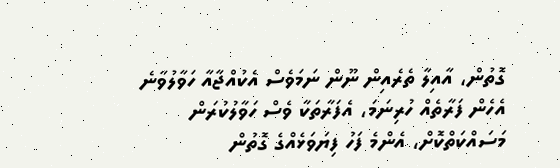ގޮތުން، އާއިލާ ތެރެއިން ނޫން ނަމަވެސް އެކުއްޖާއާ ހަވާލުވާނެ އެހެން ފަރާތެއް ހުރިނަމަ، އެފަރާތަކާ ވެސް ހަވާލުކުރަން މަސައްކަތްކޮށް، އެންމެ ފަހު ފިޔަވަޅެއްގެ ގޮތުން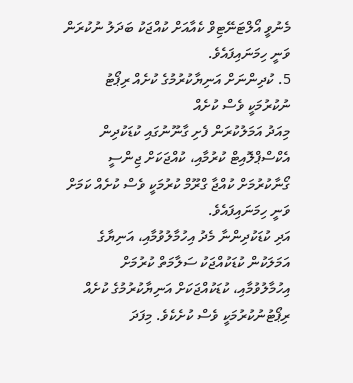މެނުވީ އޯލްޓަނޭޓިވް ކެއާއަށް ކުއްޖަކު ބަދަލު ނުކުރަން ވަނީ ހިމަނައިފައެވެ.
5. ކުދިންނަށް އަނިޔާކުރުމުގެ ކުށެއް ރިޕޯޓު ނުކުރުމަކީ ވެސް ކުށެއް
މިއަދު އަމަލުކުރަން ފެށި ގާނޫނުގައި ކުޑަކުދިން އެކްސްޕްލޮއިޓް ކުރުމާއި، ކުއްޖަކަށް ޖިންސީ ގޯނާކުރުމަށް ކުއްޖާ ގްރޫމް ކުރުމަކީ ވެސް ކުށެއް ކަމަށް ވަނީ ހިމަނައިފައެވެ.
އަދި ކުޑަކުދިންނާ މެދު އިހުމާލުވުމާއި، އަނިޔާގެ އަމަލަކުން ކުޑަކުއްޖަކު ސަލާމަތް ކުރުމަށް އިހުމާލުވުމާއި، ކުޑަކުއްޖަކަށް އަނިޔާކުރުމުގެ ކުށެއް ރިޕޯޓުނުކުރުމަކީ ވެސް ކުށެކެވެ. މިފަދަ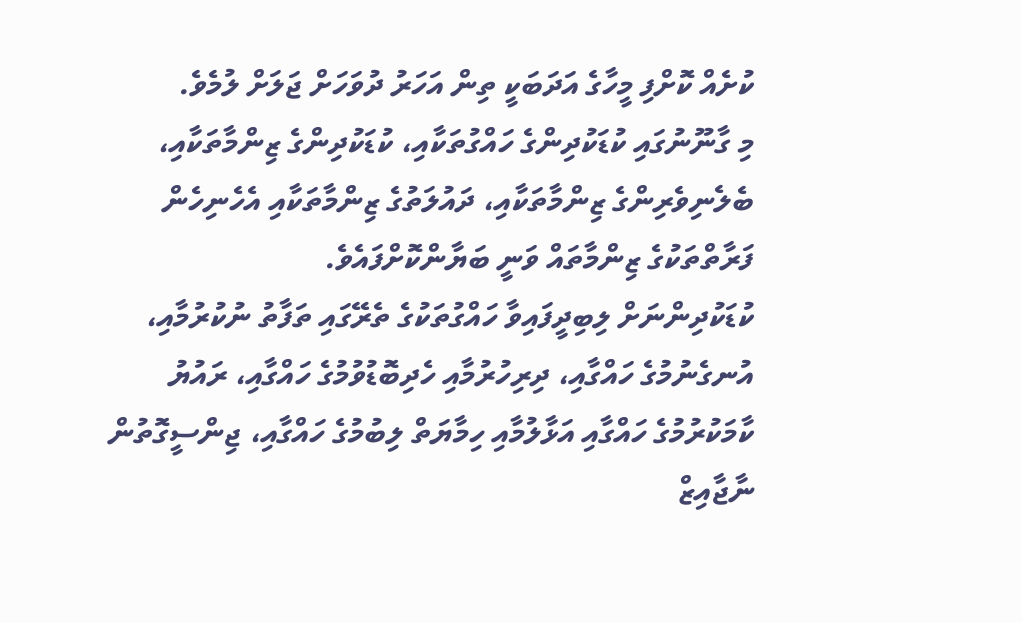ކުށެއް ކޮށްފި މީހާގެ އަދަބަކީ ތިން އަހަރު ދުވަހަށް ޖަލަށް ލުމެވެ.
މި ގާނޫނުގައި ކުޑަކުދިންގެ ހައްގުތަކާއި، ކުޑަކުދިންގެ ޒިންމާތަކާއި، ބެލެނިވެރިންގެ ޒިންމާތަކާއި، ދައުލަތުގެ ޒިންމާތަކާއި އެހެނިހެން ފަރާތްތަކުގެ ޒިންމާތައް ވަނީ ބަޔާންކޮށްފައެވެ.
ކުޑަކުދިންނަށް ލިބިދީފައިވާ ހައްގުތަކުގެ ތެރޭގައި ތަފާތު ނުކުރުމާއި، އުނގެނުމުގެ ހައްގާއި، ދިރިހުރުމާއި ހެދިބޮޑުވުމުގެ ހައްގާއި، ރައުޔު ކާމަކުރުމުގެ ހައްގާއި އަޅާލުމާއި ހިމާޔަތް ލިބުމުގެ ހައްގާއި، ޖިންސީގޮތުން ނާޖާއިޒް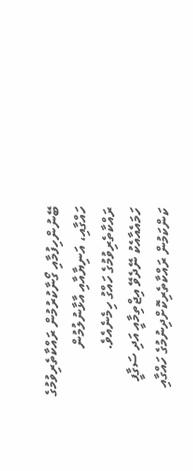ބޭނުންހިފުމާއި ގޯނާކުރުމުން ރައްކާތެރިވުމުގެ ހައްގާއި، އަނިޔާއާއި އާޅާނުލުމުން ރައްކާތެރިވުމުގެ ހައްގު ހިމެނެއެވެ.
ހަމައެއާއެކު ނޭދެވޭ އިޖްތިމާއީ އަދި ސަގާފީ ކަންކަމުން ރައްކާތެރިކޮށްދިނުމުގެ ހައްގާއި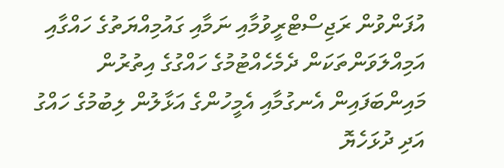އުފަންވުން ރަޖިސްޓްރީވުމާއި ނަމާއި ގައުމިއްޔަތުގެ ހައްގާއި އަމިއްލަވަންތަކަން ދެމެހެއްޓުމުގެ ހައްގުގެ އިތުރުން މައިންބަފައިން އެނގުމާއި އެމީހުންގެ އަޅާލުން ލިބުމުގެ ހައްގު އަދި ދުޅަހެޔޮ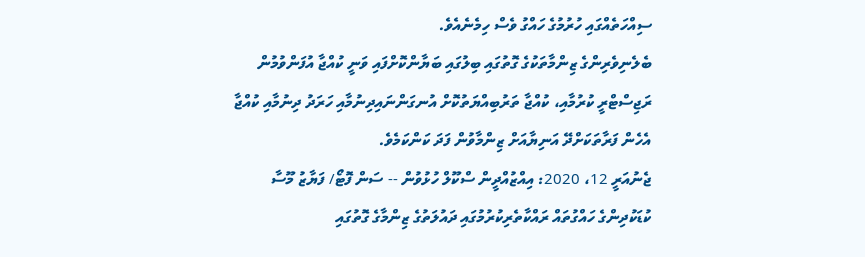ސިއްހަތެއްގައި ހުރުމުގެ ހައްގު ވެސް ހިމެނެއެވެ.
ބެލެނިވެރިންގެ ޒިންމާތަކުގެ ގޮތުގައި ބިލުގައި ބަޔާންކޮށްފައި ވަނީ ކުއްޖާ އުފަންވުމުން ރަޖިސްޓްރީ ކުރުމާއި، ކުއްޖާ ތަރުބިއްޔަތުކޮށް އުނގަންނައިދިނުމާއި ހަރަދު ދިނުމާއި ކުއްޖާ އެހެން ފަރާތަކަށްދޭ އަނިޔާއަށް ޒިންމާވުން ފަދަ ކަންކަމެވެ.
ޖެނުއަރީ 12، 2020: އިއްޒުއްދީން ސްކޫލް ހުޅުވުން -- ސަން ފޮޓޯ/ ފަޔާޒު މޫސާ
ކުޑަކުދިންގެ ހައްގުތައް ރައްކާތެރިކުރުމުގައި ދައުލަތުގެ ޒިންމާގެ ގޮތުގައި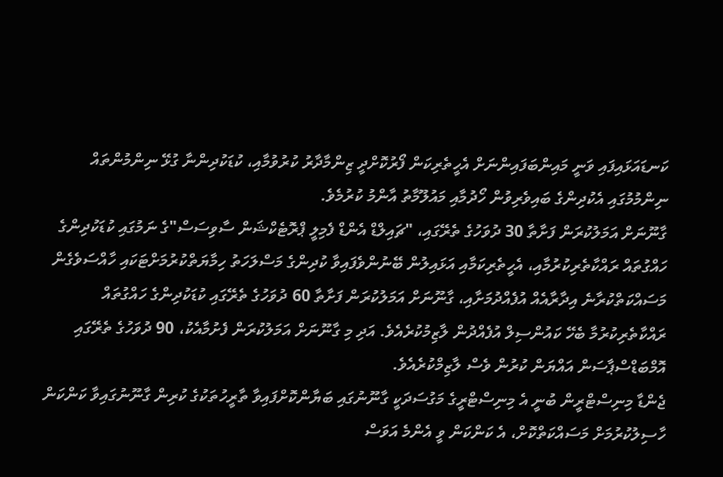ކަނޑައަޅައިފައި ވަނީ މައިންބަފައިންނަށް އެހީތެރިކަން ފޯރުކޮށްދީ ޒިންމާދާރު ކުރުވުމާއި، ކުޑަކުދިންނާ ގުޅޭ ނިންމުންތައް ނިންމުމުގައި އެކުދިންގެ ބައިވެރިވުން ހޯދުމާއި މައުލޫމާތު އާންމު ކުރުމެވެ.
ގާނޫނަށް އަމަލުކުރަން ފަށާތާ 30 ދުވަހުގެ ތެރޭގައި، "ޗައިލްޑް އެންޑް ފެމިލީ ޕްރޮޓެކްޝަން ސާވިސަސް"ގެ ނަމުގައި ކުޑަކުދިންގެ ހައްގުތައް ރައްކާތެރިކުރުމާއި، އެހީތެރިކަމާއި އަޅައިލުން ބޭނުންވެފައިވާ ކުދިންގެ މަސްލަހަތު ހިމާޔަތްކުރުމަށްޓަކައި ހާއްސަވެގެން މަސައްކަތްކުރާނެ އިދާރާއެއް އުފެއްދުމަށާއި، ގާނޫނަށް އަމަލުކުރަން ފަށާތާ 60 ދުވަހުގެ ތެރޭގައި ކުޑަކުދިންގެ ހައްގުތައް ރައްކާތެރިކުރުމާ ބެހޭ ކައުންސިލް އުފެއްދުން ލާޒިމުކުރެއެވެ. އަދި މި ގާނޫނަށް އަމަލުކުރަން ފެށުމާއެކު، 90 ދުވަހުގެ ތެރޭގައި އޮމްބަޑްސްޕާސަން އައްޔަން ކުރުން ވެސް ލާޒިމްކުރެއެވެ.
ޖެންޑާ މިނިސްޓްރީން ބުނީ އެ މިނިސްޓްރީގެ މަގުސަދަކީ ގާނޫނުގައި ބަޔާންކޮށްފައިވާ ތާރީހުތަކުގެ ކުރިން ގާނޫނުގައިވާ ކަންކަން ހާސިލުކުރުމަށް މަސައްކަތްކޮށް، އެ ކަންކަން ވީ އެންމެ އަވަސް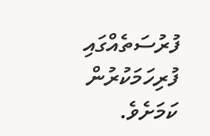ފުރުސަތެއްގައި ފުރިހަމަކުރުން ކަމަށެވެ.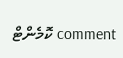comment ކޮމެންޓް